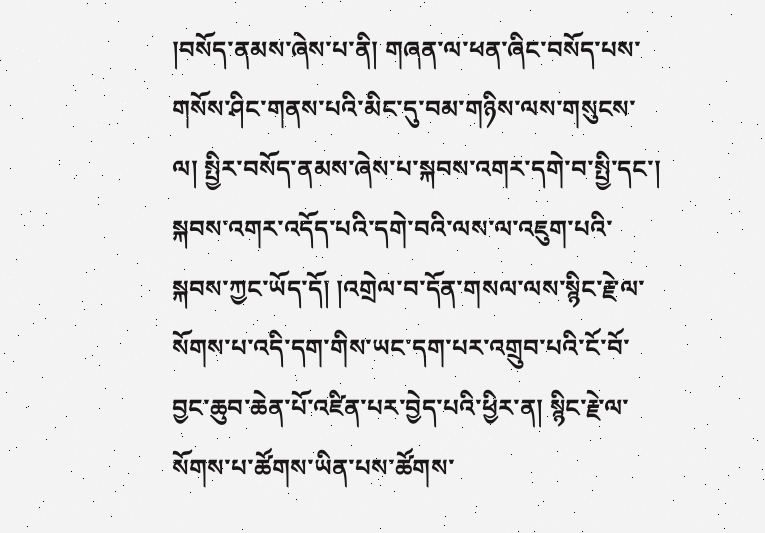།བསོད་ནམས་ཞེས་པ་ནི། གཞན་ལ་ཕན་ཞིང་བསོད་པས་གསོས་ཤིང་གནས་པའི་མིང་དུ་བམ་གཉིས་ལས་གསུངས་ལ། སྤྱིར་བསོད་ནམས་ཞེས་པ་སྐབས་འགར་དགེ་བ་སྤྱི་དང་། སྐབས་འགར་འདོད་པའི་དགེ་བའི་ལས་ལ་འཇུག་པའི་སྐབས་ཀྱང་ཡོད་དོ། །འགྲེལ་བ་དོན་གསལ་ལས་སྙིང་རྗེ་ལ་སོགས་པ་འདི་དག་གིས་ཡང་དག་པར་འགྲུབ་པའི་ངོ་བོ་བྱང་ཆུབ་ཆེན་པོ་འཛིན་པར་བྱེད་པའི་ཕྱིར་ན། སྙིང་རྗེ་ལ་སོགས་པ་ཚོགས་ཡིན་པས་ཚོགས་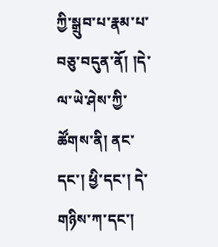ཀྱི་སྒྲུབ་པ་རྣམ་པ་བཅུ་བདུན་ནོ། །དེ་ལ་ཡེ་ཤེས་ཀྱི་ཚོགས་ནི། ནང་དང་། ཕྱི་དང་། དེ་གཉིས་ཀ་དང་།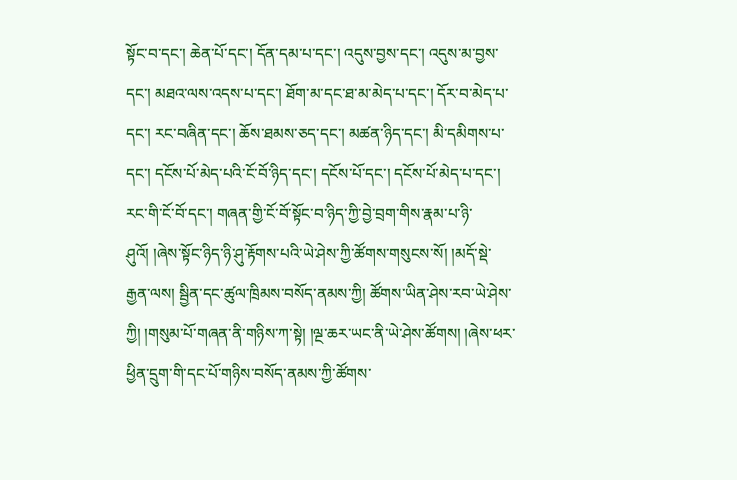སྟོང་བ་དང་། ཆེན་པོ་དང་། དོན་དམ་པ་དང་། འདུས་བྱས་དང་། འདུས་མ་བྱས་དང་། མཐའ་ལས་འདས་པ་དང་། ཐོག་མ་དང་ཐ་མ་མེད་པ་དང་། དོར་བ་མེད་པ་དང་། རང་བཞིན་དང་། ཆོས་ཐམས་ཅད་དང་། མཚན་ཉིད་དང་། མི་དམིགས་པ་དང་། དངོས་པོ་མེད་པའི་ངོ་བོ་ཉིད་དང་། དངོས་པོ་དང་། དངོས་པོ་མེད་པ་དང་། རང་གི་ངོ་བོ་དང་། གཞན་གྱི་ངོ་བོ་སྟོང་བ་ཉིད་ཀྱི་བྱེ་བྲག་གིས་རྣམ་པ་ཉི་ཤུའོ། །ཞེས་སྟོང་ཉིད་ཉི་ཤུ་རྟོགས་པའི་ཡེ་ཤེས་ཀྱི་ཚོགས་གསུངས་སོ། །མདོ་སྡེ་རྒྱན་ལས། སྦྱིན་དང་ཚུལ་ཁྲིམས་བསོད་ནམས་ཀྱི། ཚོགས་ཡིན་ཤེས་རབ་ཡེ་ཤེས་ཀྱི། །གསུམ་པོ་གཞན་ནི་གཉིས་ཀ་སྟེ། །ལྔ་ཆར་ཡང་ནི་ཡེ་ཤེས་ཚོགས། །ཞེས་ཕར་ཕྱིན་དྲུག་གི་དང་པོ་གཉིས་བསོད་ནམས་ཀྱི་ཚོགས་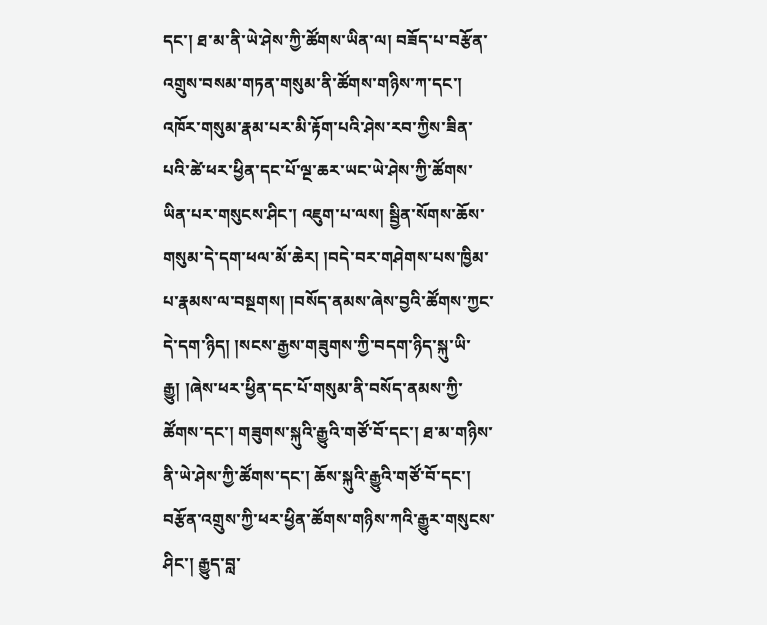དང་། ཐ་མ་ནི་ཡེ་ཤེས་ཀྱི་ཚོགས་ཡིན་ལ། བཟོད་པ་བརྩོན་འགྲུས་བསམ་གཏན་གསུམ་ནི་ཚོགས་གཉིས་ཀ་དང་། འཁོར་གསུམ་རྣམ་པར་མི་རྟོག་པའི་ཤེས་རབ་ཀྱིས་ཟིན་པའི་ཚེ་ཕར་ཕྱིན་དང་པོ་ལྔ་ཆར་ཡང་ཡེ་ཤེས་ཀྱི་ཚོགས་ཡིན་པར་གསུངས་ཤིང་། འཇུག་པ་ལས། སྦྱིན་སོགས་ཆོས་གསུམ་དེ་དག་ཕལ་མོ་ཆེར། །བདེ་བར་གཤེགས་པས་ཁྱིམ་པ་རྣམས་ལ་བསྔགས། །བསོད་ནམས་ཞེས་བྱའི་ཚོགས་ཀྱང་དེ་དག་ཉིད། །སངས་རྒྱས་གཟུགས་ཀྱི་བདག་ཉིད་སྐུ་ཡི་རྒྱུ། །ཞེས་ཕར་ཕྱིན་དང་པོ་གསུམ་ནི་བསོད་ནམས་ཀྱི་ཚོགས་དང་། གཟུགས་སྐུའི་རྒྱུའི་གཙོ་བོ་དང་། ཐ་མ་གཉིས་ནི་ཡེ་ཤེས་ཀྱི་ཚོགས་དང་། ཆོས་སྐུའི་རྒྱུའི་གཙོ་བོ་དང་། བརྩོན་འགྲུས་ཀྱི་ཕར་ཕྱིན་ཚོགས་གཉིས་ཀའི་རྒྱུར་གསུངས་ཤིང་། རྒྱུད་བླ་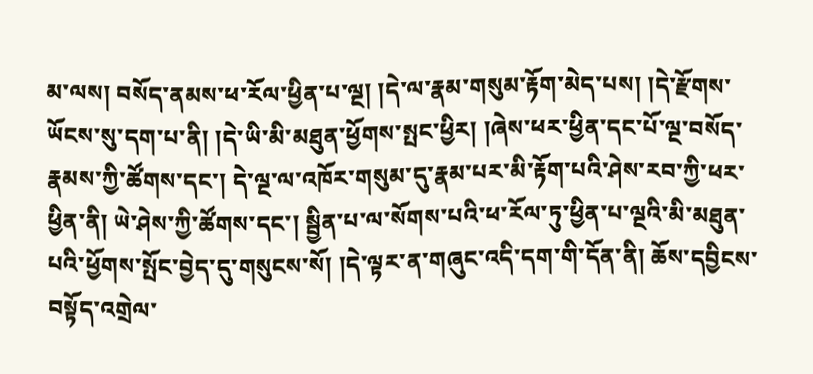མ་ལས། བསོད་ནམས་ཕ་རོལ་ཕྱིན་པ་ལྔ། །དེ་ལ་རྣམ་གསུམ་རྟོག་མེད་པས། །དེ་རྫོགས་ཡོངས་སུ་དག་པ་ནི། །དེ་ཡི་མི་མཐུན་ཕྱོགས་སྤང་ཕྱིར། །ཞེས་ཕར་ཕྱིན་དང་པོ་ལྔ་བསོད་རྣམས་ཀྱི་ཚོགས་དང་། དེ་ལྔ་ལ་འཁོར་གསུམ་དུ་རྣམ་པར་མི་རྟོག་པའི་ཤེས་རབ་ཀྱི་ཕར་ཕྱིན་ནི། ཡེ་ཤེས་ཀྱི་ཚོགས་དང་། སྦྱིན་པ་ལ་སོགས་པའི་ཕ་རོལ་ཏུ་ཕྱིན་པ་ལྔའི་མི་མཐུན་པའི་ཕྱོགས་སྤོང་བྱེད་དུ་གསུངས་སོ། །དེ་ལྟར་ན་གཞུང་འདི་དག་གི་དོན་ནི། ཆོས་དབྱིངས་བསྟོད་འགྲེལ་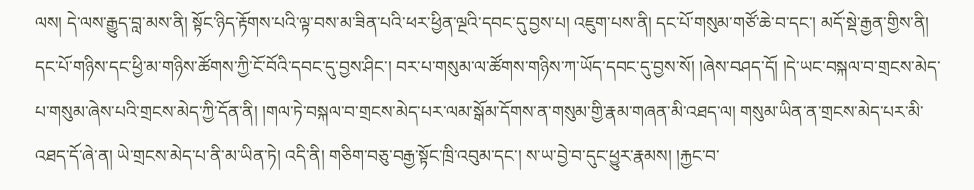ལས། དེ་ལས་རྒྱུད་བླ་མས་ནི། སྟོང་ཉིད་རྟོགས་པའི་ལྟ་བས་མ་ཟིན་པའི་ཕར་ཕྱིན་ལྔའི་དབང་དུ་བྱས་པ། འཇུག་པས་ནི། དང་པོ་གསུམ་གཙོ་ཆེ་བ་དང་། མདོ་སྡེ་རྒྱན་གྱིས་ནི། དང་པོ་གཉིས་དང་ཕྱི་མ་གཉིས་ཚོགས་ཀྱི་ངོ་བོའི་དབང་དུ་བྱས་ཤིང་། བར་པ་གསུམ་ལ་ཚོགས་གཉིས་ཀ་ཡོད་དབང་དུ་བྱས་སོ། །ཞེས་བཤད་དོ། །དེ་ཡང་བསྐལ་བ་གྲངས་མེད་པ་གསུམ་ཞེས་པའི་གྲངས་མེད་ཀྱི་དོན་ནི། །གལ་ཏེ་བསྐལ་བ་གྲངས་མེད་པར་ལམ་སྒོམ་དོགས་ན་གསུམ་གྱི་རྣམ་གཞན་མི་འཐད་ལ། གསུམ་ཡིན་ན་གྲངས་མེད་པར་མི་འཐད་དོ་ཞེ་ན། ཡེ་གྲངས་མེད་པ་ནི་མ་ཡིན་ཏེ། འདི་ནི། གཅིག་བཅུ་བརྒྱ་སྟོང་ཁྲི་འབུམ་དང་། ས་ཡ་བྱེ་བ་དུང་ཕྱུར་རྣམས། །རྐྱང་བ་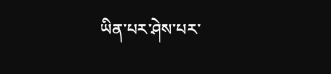ཡིན་པར་ཤེས་པར་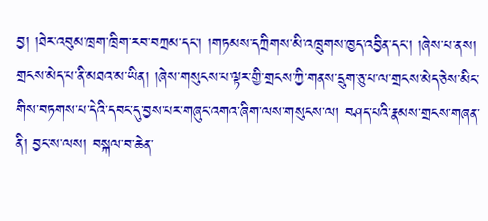བྱ། །ཐེར་འབུམ་ཁྲག་ཁྲིག་རབ་བཀྲམ་དང་། །གཏམས་དཀྲིགས་མི་འཁྲུགས་ཁྱད་འབྱིན་དང་། །ཞེས་པ་ནས། གྲངས་མེད་པ་ནི་མཐའ་མ་ཡིན། །ཞེས་གསུངས་པ་ལྟར་གྱི་གྲངས་ཀྱི་གནས་དྲུག་ཅུ་པ་ལ་གྲངས་མེད་ཅེས་མིང་གིས་བཏགས་པ་དེའི་དབང་དུ་བྱས་པར་གཞུང་འགའ་ཞིག་ལས་གསུངས་ལ། བཤད་པའི་རྣམས་གྲངས་གཞན་ནི། བྱང་ས་ལས། བསྐལ་བ་ཆེན་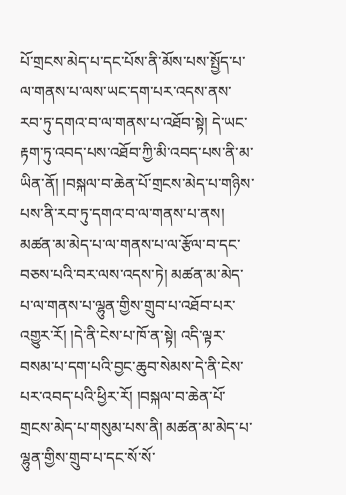པོ་གྲངས་མེད་པ་དང་པོས་ནི་མོས་པས་སྤྱོད་པ་ལ་གནས་པ་ལས་ཡང་དག་པར་འདས་ནས་རབ་ཏུ་དགའ་བ་ལ་གནས་པ་འཐོབ་སྟེ། དེ་ཡང་རྟག་ཏུ་འབད་པས་འཐོབ་ཀྱི་མི་འབད་པས་ནི་མ་ཡིན་ནོ། །བསྐལ་བ་ཆེན་པོ་གྲངས་མེད་པ་གཉིས་པས་ནི་རབ་ཏུ་དགའ་བ་ལ་གནས་པ་ནས། མཚན་མ་མེད་པ་ལ་གནས་པ་ལ་རྩོལ་བ་དང་བཅས་པའི་བར་ལས་འདས་ཏེ། མཚན་མ་མེད་པ་ལ་གནས་པ་ལྷུན་གྱིས་གྲུབ་པ་འཐོབ་པར་འགྱུར་རོ། །དེ་ནི་ངེས་པ་ཁོ་ན་སྟེ། འདི་ལྟར་བསམ་པ་དག་པའི་བྱང་ཆུབ་སེམས་དེ་ནི་ངེས་པར་འབད་པའི་ཕྱིར་རོ། །བསྐལ་བ་ཆེན་པོ་གྲངས་མེད་པ་གསུམ་པས་ནི། མཚན་མ་མེད་པ་ལྷུན་གྱིས་གྲུབ་པ་དང་སོ་སོ་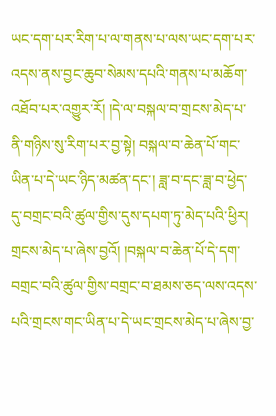ཡང་དག་པར་རིག་པ་ལ་གནས་པ་ལས་ཡང་དག་པར་འདས་ནས་བྱང་ཆུབ་སེམས་དཔའི་གནས་པ་མཆོག་འཐོབ་པར་འགྱུར་རོ། །དེ་ལ་བསྐལ་བ་གྲངས་མེད་པ་ནི་གཉིས་སུ་རིག་པར་བྱ་སྟེ། བསྐལ་བ་ཆེན་པོ་གང་ཡིན་པ་དེ་ཡང་ཉིད་མཚན་དང་། ཟླ་བ་དང་ཟླ་བ་ཕྱེད་དུ་བགྲང་བའི་ཚུལ་གྱིས་དུས་དཔག་ཏུ་མེད་པའི་ཕྱིར། གྲངས་མེད་པ་ཞེས་བྱའོ། །བསྐལ་བ་ཆེན་པོ་དེ་དག་བགྲང་བའི་ཚུལ་གྱིས་བགྲང་བ་ཐམས་ཅད་ལས་འདས་པའི་གྲངས་གང་ཡིན་པ་དེ་ཡང་གྲངས་མེད་པ་ཞེས་བྱ་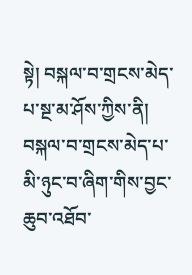སྟེ། བསྐལ་བ་གྲངས་མེད་པ་སྔ་མ་ཤོས་ཀྱིས་ནི། བསྐལ་བ་གྲངས་མེད་པ་མི་ཉུང་བ་ཞིག་གིས་བྱང་ཆུབ་འཐོབ་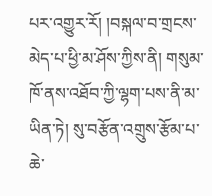པར་འགྱུར་རོ། །བསྐལ་བ་གྲངས་མེད་པ་ཕྱི་མ་ཤོས་ཀྱིས་ནི། གསུམ་ཁོ་ནས་འཐོབ་ཀྱི་ལྷག་པས་ནི་མ་ཡིན་ཏེ། སུ་བརྩོན་འགྲུས་རྩོམ་པ་ཆེ་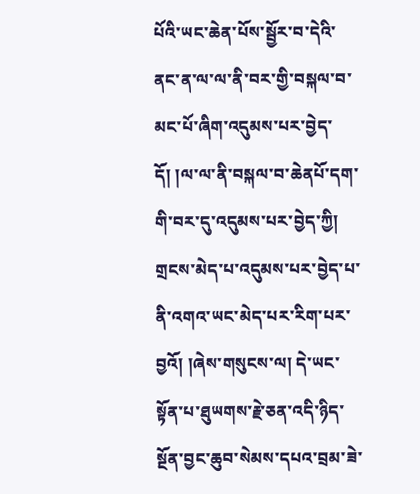པོའི་ཡང་ཆེན་པོས་སྦྱོར་བ་དེའི་ནང་ན་ལ་ལ་ནི་བར་གྱི་བསྐལ་བ་མང་པོ་ཞིག་འདུམས་པར་བྱེད་དོ། །ལ་ལ་ནི་བསྐལ་བ་ཆེནཔོ་དག་གི་བར་དུ་འདུམས་པར་བྱེད་ཀྱི། གྲངས་མེད་པ་འདུམས་པར་བྱེད་པ་ནི་འགའ་ཡང་མེད་པར་རིག་པར་བྱའོ། །ཞེས་གསུངས་ལ། དེ་ཡང་སྟོན་པ་ཐུཡགས་རྗེ་ཅན་འདི་ཉིད་སྔོན་བྱང་ཆུབ་སེམས་དཔའ་བྲམ་ཟེ་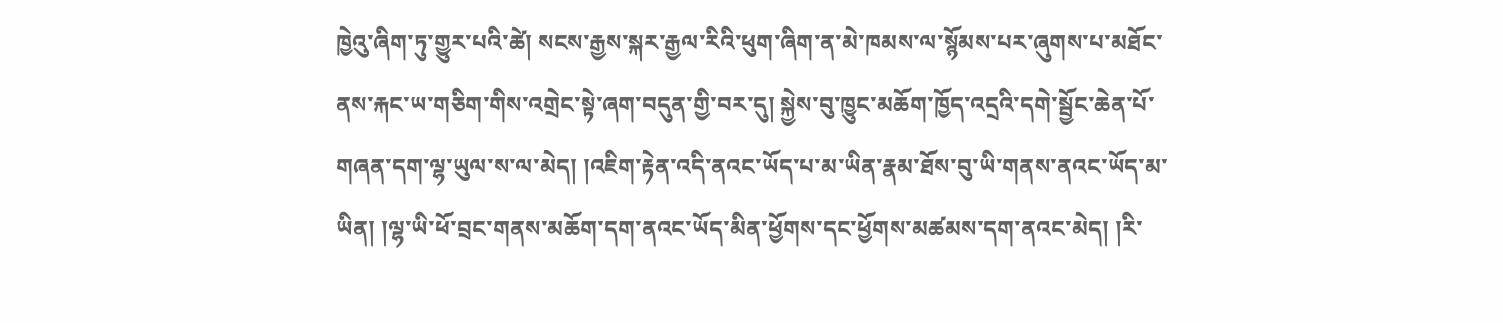ཁྱེའུ་ཞིག་ཏུ་གྱུར་པའི་ཚེ། སངས་རྒྱས་སྐར་རྒྱལ་རིའི་ཕུག་ཞིག་ན་མེ་ཁམས་ལ་སྙོམས་པར་ཞུགས་པ་མཐོང་ནས་རྐང་ཡ་གཅིག་གིས་འགྲེང་སྟེ་ཞག་བདུན་གྱི་བར་དུ། སྐྱེས་བུ་ཁྱུང་མཆོག་ཁྱོད་འདྲའི་དགེ་སྦྱོང་ཆེན་པོ་གཞན་དག་ལྷ་ཡུལ་ས་ལ་མེད། །འཇིག་རྟེན་འདི་ནའང་ཡོད་པ་མ་ཡིན་རྣམ་ཐོས་བུ་ཡི་གནས་ནའང་ཡོད་མ་ཡིན། །ལྷ་ཡི་ཕོ་བྲང་གནས་མཆོག་དག་ནའང་ཡོད་མིན་ཕྱོགས་དང་ཕྱོགས་མཚམས་དག་ནའང་མེད། །རི་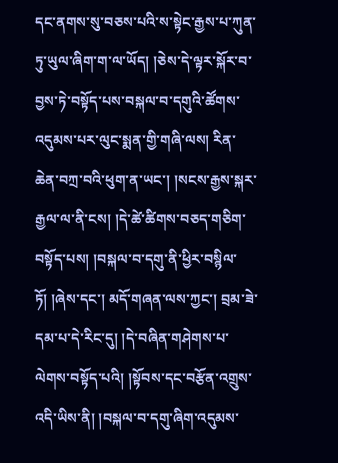དང་ནགས་སུ་བཅས་པའི་ས་སྟེང་རྒྱས་པ་ཀུན་ཏུ་ཡུལ་ཞིག་ག་ལ་ཡོད། །ཅེས་དེ་ལྟར་སྐོར་བ་བྱས་ཏེ་བསྟོད་པས་བསྐལ་བ་དགུའི་ཚོགས་འདུམས་པར་ལུང་སྨན་གྱི་གཞི་ལས། རིན་ཆེན་བཀྲ་བའི་ཕུག་ན་ཡང་། །སངས་རྒྱས་སྐར་རྒྱལ་ལ་ནི་ངས། །དེ་ཚེ་ཚིགས་བཅད་གཅིག་བསྟོད་པས། །བསྐལ་བ་དགུ་ནི་ཕྱིར་བསྙིལ་ཏོ། །ཞེས་དང་། མདོ་གཞན་ལས་ཀྱང་། བྲམ་ཟེ་དམ་པ་དེ་རིང་དུ། །དེ་བཞིན་གཤེགས་པ་ལེགས་བསྟོད་པའི། །སྟོབས་དང་བརྩོན་འགྲུས་འདི་ཡིས་ནི། །བསྐལ་བ་དགུ་ཞིག་འདུམས་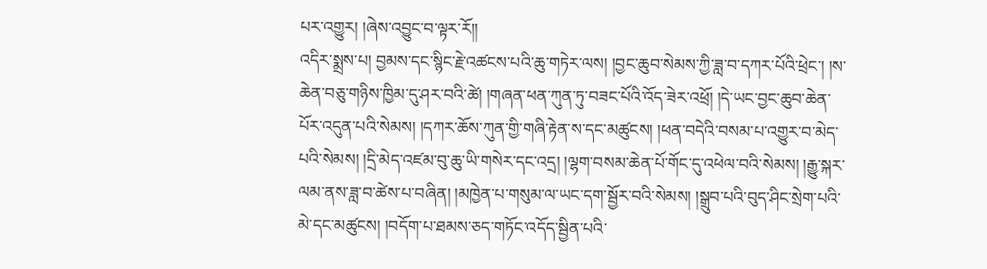པར་འགྱུར། །ཞེས་འབྱུང་བ་ལྟར་རོ།།
འདིར་སྨྲས་པ། བྱམས་དང་སྙིང་རྗེ་འཚངས་པའི་ཆུ་གཏེར་ལས། །བྱང་ཆུབ་སེམས་ཀྱི་ཟླ་བ་དཀར་པོའི་ཕྲེང་། །ས་ཆེན་བཅུ་གཉིས་ཁྱིམ་དུ་ཤར་བའི་ཚེ། །གཞན་ཕན་ཀུན་ཏུ་བཟང་པོའི་འོད་ཟེར་འཕྲོ། །དེ་ཡང་བྱང་ཆུབ་ཆེན་པོར་འདུན་པའི་སེམས། །དཀར་ཆོས་ཀུན་གྱི་གཞི་རྟེན་ས་དང་མཚུངས། །ཕན་བདེའི་བསམ་པ་འགྱུར་བ་མེད་པའི་སེམས། །དྲི་མེད་འཛམ་བུ་ཆུ་ཡི་གསེར་དང་འདྲ། །ལྷག་བསམ་ཆེན་པོ་གོང་དུ་འཕེལ་བའི་སེམས། །རྒྱུ་སྐར་ལམ་ནས་ཟླ་བ་ཚེས་པ་བཞིན། །མཁྱེན་པ་གསུམ་ལ་ཡང་དག་སྦྱོར་བའི་སེམས། །སྒྲུབ་པའི་བུད་ཤིང་སྲེག་པའི་མེ་དང་མཚུངས། །བདོག་པ་ཐམས་ཅད་གཏོང་འདོད་སྦྱིན་པའི་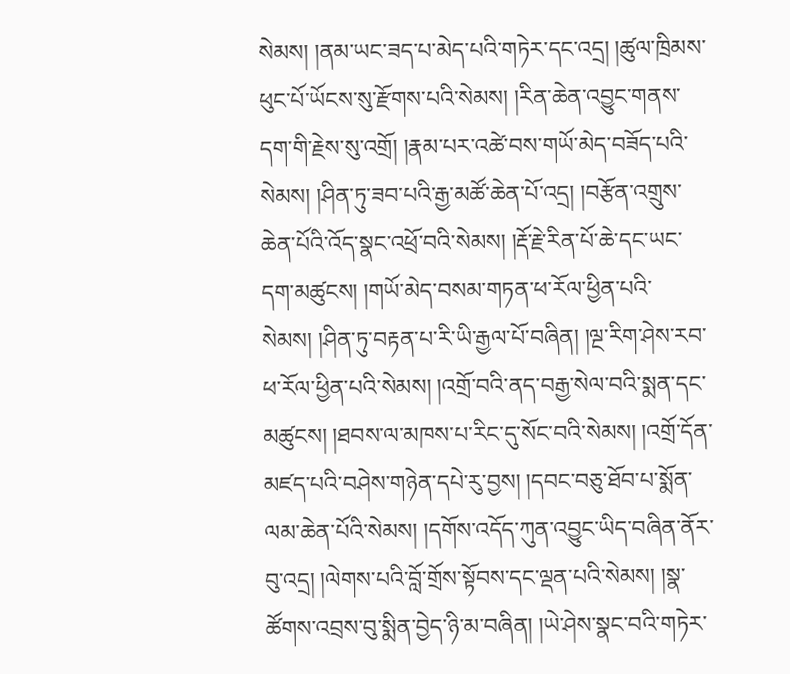སེམས། །ནམ་ཡང་ཟད་པ་མེད་པའི་གཏེར་དང་འདྲ། །ཚུལ་ཁྲིམས་ཕུང་པོ་ཡོངས་སུ་རྫོགས་པའི་སེམས། །རིན་ཆེན་འབྱུང་གནས་དག་གི་རྗེས་སུ་འགྲོ། །རྣམ་པར་འཚེ་བས་གཡོ་མེད་བཟོད་པའི་སེམས། །ཤིན་ཏུ་ཟབ་པའི་རྒྱ་མཚོ་ཆེན་པོ་འདྲ། །བརྩོན་འགྲུས་ཆེན་པོའི་འོད་སྣང་འཕྲོ་བའི་སེམས། །རྡོ་རྗེ་རིན་པོ་ཆེ་དང་ཡང་དག་མཚུངས། །གཡོ་མེད་བསམ་གཏན་ཕ་རོལ་ཕྱིན་པའི་སེམས། །ཤིན་ཏུ་བརྟན་པ་རི་ཡི་རྒྱལ་པོ་བཞིན། །ལྔ་རིག་ཤེས་རབ་ཕ་རོལ་ཕྱིན་པའི་སེམས། །འགྲོ་བའི་ནད་བརྒྱ་སེལ་བའི་སྨན་དང་མཚུངས། །ཐབས་ལ་མཁས་པ་རིང་དུ་སོང་བའི་སེམས། །འགྲོ་དོན་མཛད་པའི་བཤེས་གཉེན་དཔེ་རུ་བྱས། །དབང་བཅུ་ཐོབ་པ་སྨོན་ལམ་ཆེན་པོའི་སེམས། །དགོས་འདོད་ཀུན་འབྱུང་ཡིད་བཞིན་ནོར་བུ་འདྲ། །ལེགས་པའི་བློ་གྲོས་སྟོབས་དང་ལྡན་པའི་སེམས། །སྣ་ཚོགས་འབྲས་བུ་སྨིན་བྱེད་ཉི་མ་བཞིན། །ཡེ་ཤེས་སྣང་བའི་གཏེར་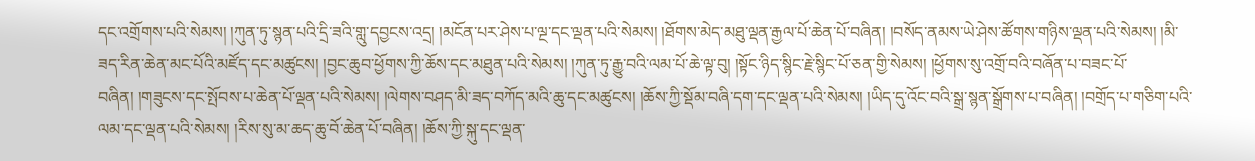དང་འགྲོགས་པའི་སེམས། །ཀུན་ཏུ་སྙན་པའི་དྲི་ཟའི་གླུ་དབྱངས་འདྲ། །མངོན་པར་ཤེས་པ་ལྔ་དང་ལྡན་པའི་སེམས། །ཐོགས་མེད་མཐུ་ལྡན་རྒྱལ་པོ་ཆེན་པོ་བཞིན། །བསོད་ནམས་ཡེ་ཤེས་ཚོགས་གཉིས་ལྡན་པའི་སེམས། །མི་ཟད་རིན་ཆེན་མང་པོའི་མཛོད་དང་མཚུངས། །བྱང་ཆུབ་ཕྱོགས་ཀྱི་ཆོས་དང་མཐུན་པའི་སེམས། །ཀུན་ཏུ་རྒྱུ་བའི་ལམ་པོ་ཆེ་ལྟ་བུ། །སྟོང་ཉིད་སྙིང་རྗེ་སྙིང་པོ་ཅན་གྱི་སེམས། །ཕྱོགས་སུ་འགྲོ་བའི་བཞོན་པ་བཟང་པོ་བཞིན། །གཟུངས་དང་སྤོབས་པ་ཆེན་པོ་ལྡན་པའི་སེམས། །ལེགས་བཤད་མི་ཟད་བཀོད་མའི་ཆུ་དང་མཚུངས། །ཆོས་ཀྱི་སྡོམ་བཞི་དག་དང་ལྡན་པའི་སེམས། །ཡིད་དུ་འོང་བའི་སྒྲ་སྙན་སྒྲོགས་པ་བཞིན། །བགྲོད་པ་གཅིག་པའི་ལམ་དང་ལྡན་པའི་སེམས། །རིས་སུ་མ་ཆད་ཆུ་བོ་ཆེན་པོ་བཞིན། །ཆོས་ཀྱི་སྐུ་དང་ལྡན་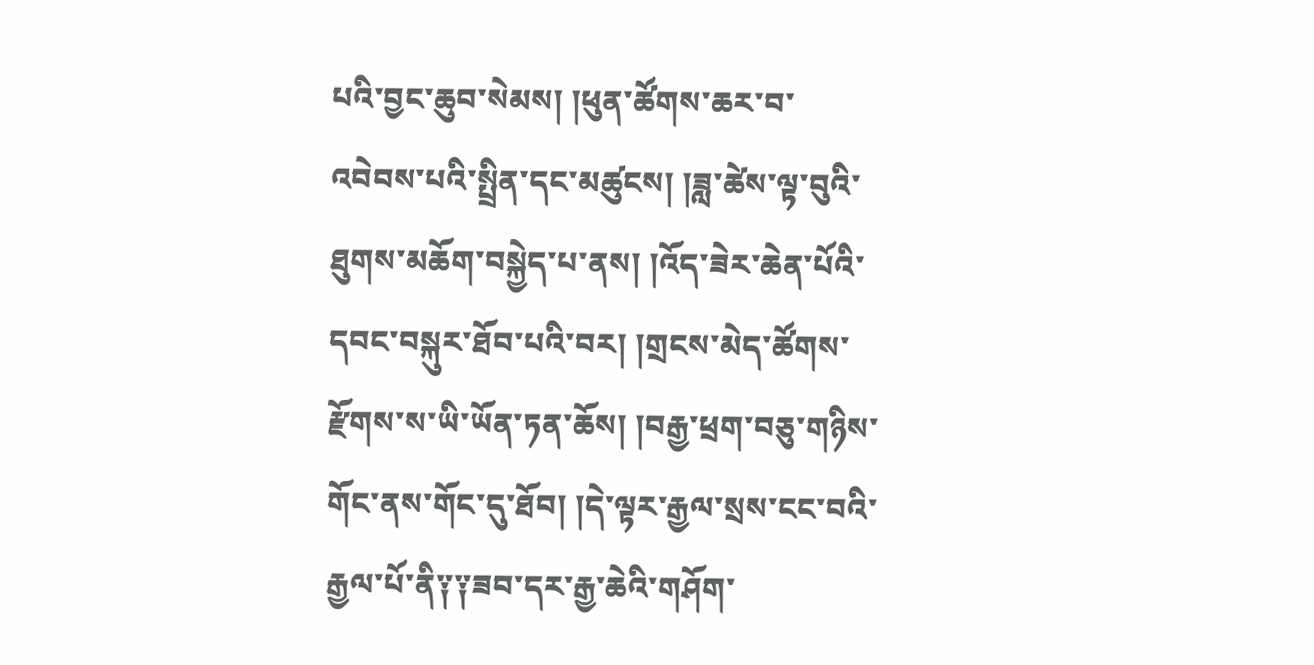པའི་བྱང་ཆུབ་སེམས། །ཕུན་ཚོགས་ཆར་བ་འབེབས་པའི་སྤྲིན་དང་མཚུངས། །ཟླ་ཚེས་ལྟ་བུའི་ཐུགས་མཆོག་བསྐྱེད་པ་ནས། །འོད་ཟེར་ཆེན་པོའི་དབང་བསྐུར་ཐོབ་པའི་བར། །གྲངས་མེད་ཚོགས་རྫོགས་ས་ཡི་ཡོན་ཏན་ཆོས། །བརྒྱ་ཕྲག་བཅུ་གཉིས་གོང་ནས་གོང་དུ་ཐོབ། །དེ་ལྟར་རྒྱལ་སྲས་ངང་བའི་རྒྱལ་པོ་ནི༑༑ཟབ་དར་རྒྱ་ཆེའི་གཤོག་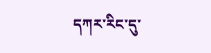དཀར་རིང་དུ་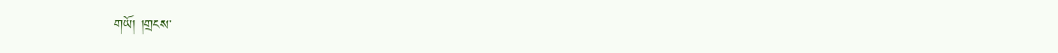གཡོ། །གྲངས་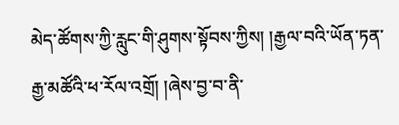མེད་ཚོགས་ཀྱི་རླུང་གི་ཤུགས་སྟོབས་ཀྱིས། །རྒྱལ་བའི་ཡོན་ཏན་རྒྱ་མཚོའི་ཕ་རོལ་འགྲོ། །ཞེས་བྱ་བ་ནི་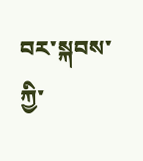བར་སྐབས་ཀྱི་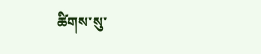ཚིགས་སུ་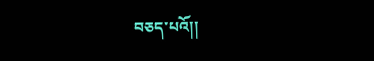བཅད་པའོ།།